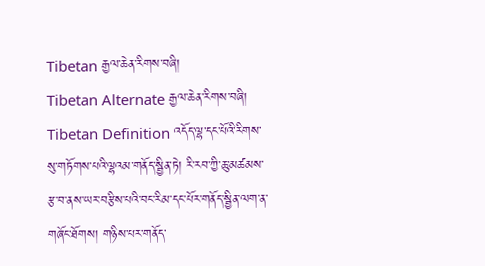Tibetan རྒྱལ་ཆེན་རིགས་བཞི།
Tibetan Alternate རྒྱལ་ཆེན་རིགས་བཞི།
Tibetan Definition འདོད་ལྷ་དང་པོའི་རིགས་སུ་གཏོགས་པའི་ལྷའམ་གནོད་སྦྱིན་ཏེ། རི་རབ་ཀྱི་ཆུ་མཚམས་རྩ་བ་ནས་ཡར་བརྩིས་པའི་བང་རིམ་དང་པོར་གནོད་སྦྱིན་ལག་ན་གཞོང་ཐོགས། གཉིས་པར་གནོད་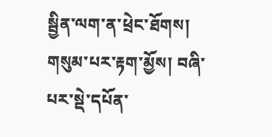སྦྱིན་ལག་ན་ཕྲེང་ཐོགས། གསུམ་པར་རྟག་མྱོས། བཞི་པར་སྡེ་དཔོན་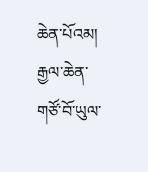ཆེན་པོའམ། རྒྱལ་ཆེན་གཙོ་བོ་ཡུལ་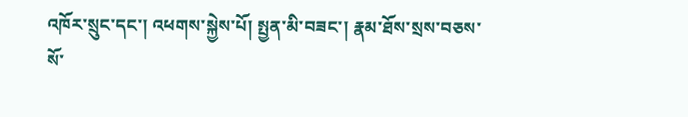འཁོར་སྲུང་དང་། འཕགས་སྐྱེས་པོ། སྤྱན་མི་བཟང་། རྣམ་ཐོས་སྲས་བཅས་སོ་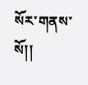སོར་གནས་སོ།།